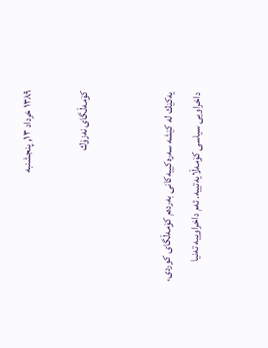۱۳۸۹ خرداد ۱۳, پنجشنبه

كۆمه‌ڵگای‌ نه‌زۆك


یه‌كێك له‌ كێشه‌ سه‌ره‌كییه‌كانی‌ به‌رده‌م كۆمه‌ڵگای‌ كوردی، داخراویی سیاسی كۆمه‌ڵایه‌تییه‌. ئه‌م داخراوییه‌ ته‌نیا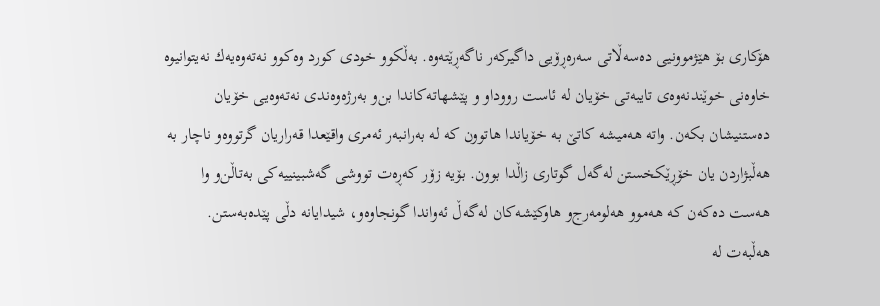هۆكاری‌ بۆ هێژموونیی‌ ده‌سه‌ڵاتی‌ سه‌ره‌ڕۆیی داگیركه‌ر ناگه‌ڕێته‌وه‌. به‌ڵكوو خودی كورد وه‌كوو نه‌ته‌وه‌یه‌ك نه‌یتوانیوه‌ خاوه‌نی خوێندنه‌وه‌ی‌ تایبه‌تی‌ خۆیان له‌ ئاست رووداو و پێشهاته‌كاندا بن‌و به‌رژه‌وه‌ندی نه‌ته‌وه‌یی‌ خۆیان ده‌ستنیشان بكه‌ن. واته‌ هه‌میشه‌ كاتێ‌ به‌ خۆیاندا هاتوون كه‌ له‌ به‌رانبه‌ر ئه‌مری واقێعدا قه‌راریان گرتووه‌‌و ناچار به‌ هه‌ڵبژاردن یان خۆڕێكخستن له‌گه‌ل گوتاری‌ زاڵدا بوون. بۆیه‌ زۆر كه‌ڕه‌ت تووشی گه‌شبینییه‌كی‌ به‌تاڵن‌و وا هه‌ست ده‌كه‌ن كه‌ هه‌موو هه‌لومه‌رج‌و هاوكێشه‌كان له‌گه‌ڵ ئه‌واندا گونجاوه‌‌و، شیدایانه‌ دڵی‌ پێده‌به‌ستن. هه‌ڵبه‌ت له‌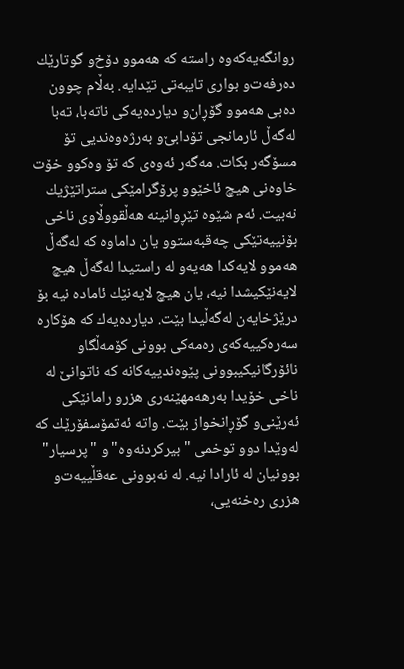روانگه‌یه‌كه‌وه‌ راسته‌ كه‌ هه‌موو دۆخ‌و گوتارێك ده‌رفه‌ت‌و بواری‌ تایبه‌تی‌ تێدایه‌. به‌ڵام چوون ده‌بی‌ هه‌موو گۆڕان‌و دیارده‌یه‌كی‌ ناته‌با، ته‌با له‌گه‌ڵ ئارمانجی تۆدابێ‌‌و به‌رژه‌وه‌ندیی‌ تۆ مسۆگه‌ر بكات. مه‌گه‌ر ئه‌وه‌ی‌ كه‌ تۆ وه‌كوو خۆت خاوه‌نی‌ هیچ ئاخێو‌و پرۆگرامێكی‌ ستراتێژیك نه‌بیت. ئه‌م شێوه‌ تێڕوانینه‌ هه‌ڵقووڵاوی‌ ناخی بۆنییه‌تێكی‌ چه‌قبه‌ستوو یان داماوه‌ كه‌ له‌گه‌ڵ هه‌موو لایه‌كدا هه‌یه‌‌و له‌ راستیدا له‌گه‌ڵ هیچ لایه‌نێكیشدا نیه‌، یان هیچ لایه‌نێك ئاماده‌ نیه‌ بۆ درێژخایه‌ن له‌گه‌ڵیدا بێت. دیارده‌یه‌ك كه‌ هۆكاره‌ سه‌ره‌كییه‌كه‌ی‌ ره‌مه‌كی‌ بوونی كۆمه‌ڵگا‌و نائۆرگانیكیبوونی پێوه‌ندییه‌كانه‌ كه‌ ناتوانێ‌ له‌ ناخی خۆیدا به‌رهه‌مهێنه‌ری هزر‌و رامانێكی‌ ئه‌رێنی‌‌و گۆڕانخواز بێت. واته‌ ئه‌تمۆسفۆرێك كه‌ له‌وێدا دوو توخمی "بیركردنه‌وه‌"و "پرسیار" بوونیان له‌ ئارادا نیه‌. له‌ نه‌بوونی عه‌قڵییه‌ت‌و هزری‌ ره‌خنه‌یی‌،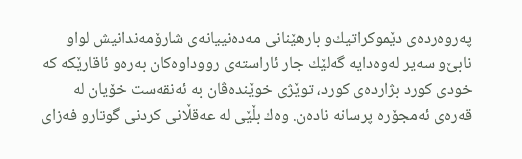په‌روه‌رده‌ی‌ دێموكراتیك‌و بارهێنانی‌ مه‌ده‌نییانه‌ی‌ شارۆمه‌ندانیش لواو نابێ‌‌و سه‌یر له‌وه‌دایه‌ گه‌لێك جار ئاراسته‌ی‌ رووداوه‌كان به‌ره‌و ئاقارێكه‌ كه‌ خودی كورد بژارده‌ی‌ كورد، توێژی‌ خوێنده‌ڤان به‌ ئه‌نقه‌ست خۆیان له‌ قه‌ره‌ی ئه‌مجۆره‌ پرسانه‌ ناده‌ن. وه‌ك بڵێی‌ له‌ عه‌قڵانی كردنی‌ گوتار‌و فه‌زای‌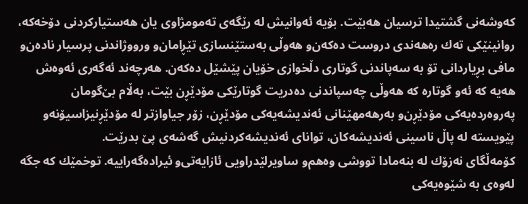كه‌وشه‌نی‌ گشتیدا ترسیان هه‌بێت. بۆیه‌ ئه‌وانیش له‌ رێگه‌ی‌ ته‌مومژاوی‌ یان هه‌ستیاركردنی دۆخه‌كه‌، روانینێكی‌ ته‌ك ره‌هه‌ندی دروست ده‌كه‌ن‌و هه‌وڵی‌ به‌ستێنسازی‌ تێڕامان‌و ورووژاندنی پرسیار ناده‌ن‌و مافی‌ بڕیاردانی‌ تۆ به‌ سه‌پاندنی گوتاری‌ دڵخوازی‌ خۆیان پێشێل ده‌كه‌ن. هه‌رچه‌ند ئه‌گه‌ری‌ ئه‌وه‌ش هه‌یه‌ كه‌ ئه‌و گوتاره‌ كه‌ هه‌وڵی‌ چه‌سپاندنی ده‌دریت گوتارێكی‌ مۆدێڕن بێت، به‌ڵام بێ‌گومان په‌روه‌رده‌یه‌كی‌ مۆدێڕن‌و به‌رهه‌مهێنانی‌ ئه‌ندیشه‌یه‌كی‌ مۆدێڕن، زۆر جیاوازتر له‌ مۆدێڕنیزاسیۆنه‌‌و پێویسته‌ له‌ پاڵ ناسینی ئه‌ندیشه‌كان، توانای‌ ئه‌ندیشه‌كردنیش گه‌شه‌ی‌ پێ بدرێت.
كۆمه‌ڵگای‌ نه‌زۆك له‌ بنه‌مادا تووشی وه‌هم‌و ساویرلێدراویی ئازایه‌تی‌‌و ئیراده‌گه‌راییه‌. توخمێك كه‌ جگه‌ له‌وه‌ی‌ به‌ شێوه‌یه‌كی‌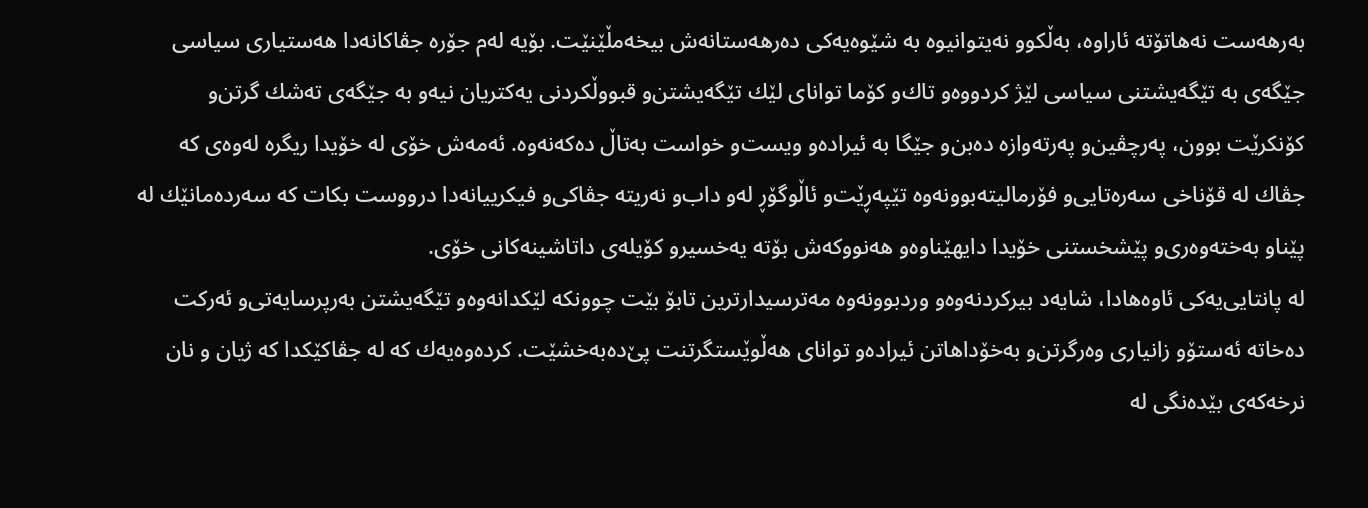به‌رهه‌ست نه‌هاتۆته‌ ئاراوه‌، به‌ڵكوو نه‌یتوانیوه‌ به‌ شێوه‌یه‌كی ده‌رهه‌ستانه‌ش بیخه‌مڵێنێت. بۆیه‌ له‌م جۆره‌ جڤاكانه‌دا هه‌ستیاری سیاسی جێگه‌ی‌ به‌ تێگه‌یشتنی‌ سیاسی لێژ كردووه‌‌و تاك‌و كۆما توانای‌ لێك تێگه‌یشتن‌و قبووڵكردنی یه‌كتریان نیه‌‌و به‌ جێگه‌ی‌ ته‌شك گرتن‌و كۆنكرێت بوون، په‌رچڤین‌و په‌رته‌وازه‌ ده‌بن‌و جێگا به‌ ئیراده‌‌و ویست‌و خواست به‌تاڵ ده‌كه‌نه‌وه‌. ئه‌مه‌ش خۆی له‌ خۆیدا ریگره‌ له‌وه‌ی‌ كه‌ جڤاك له‌ قۆناخی‌ سه‌ره‌تایی‌‌و فۆرمالیته‌بوونه‌وه‌ تێپه‌ڕێت‌و ئاڵوگۆڕ له‌و داب‌و نه‌ریته‌ جڤاكی‌و فیكرییانه‌دا درووست بكات كه‌ سه‌رده‌مانێك له‌ پێناو به‌خته‌وه‌ری‌‌و پێشخستنی خۆیدا دایهێناوه‌‌و هه‌نووكه‌ش بۆته‌ یه‌خسیر‌و كۆیله‌ی‌ داتاشینه‌كانی‌ خۆی.
له‌ پانتایی‌یه‌كی‌ ئاوه‌هادا، شایه‌د بیركردنه‌وه‌‌و وردبوونه‌وه‌ مه‌ترسیدارترین تابۆ بێت چوونكه‌ لێكدانه‌وه‌‌و تێگه‌یشتن به‌رپرسایه‌تی‌‌و ئه‌ركت ده‌خاته‌ ئه‌ستۆ‌و زانیاری‌ وه‌رگرتن‌و به‌خۆداهاتن ئیراده‌‌و توانای‌ هه‌ڵوێستگرتنت پێ‌ده‌به‌خشێت. كرده‌وه‌یه‌ك كه‌ له‌ جڤاكێكدا كه‌ ژیان و نان نرخه‌كه‌ی‌ بێده‌نگی له‌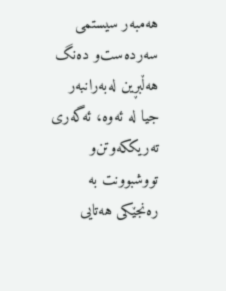هه‌مبه‌ر سیستمی‌ سه‌رده‌ست‌و ده‌نگ هه‌ڵبڕین له‌به‌رانبه‌ر جیا له‌ ئه‌وه‌، ئه‌گه‌ری‌ ته‌ریككه‌وتن‌و تووشبوونت به‌ ره‌نجێكی هه‌تایی‌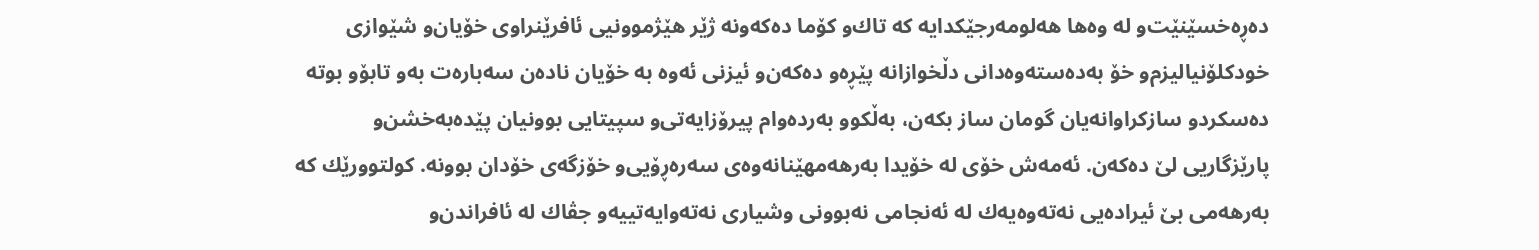ده‌ڕه‌خسێنێت‌و له‌ وه‌ها هه‌لومه‌رجێكدایه‌ كه‌ تاك‌و كۆما ده‌كه‌ونه‌ ژێر هێژموونیی ئافرێنراوی‌ خۆیان‌و شێوازی‌ خودكلۆنیالیزم‌و خۆ به‌ده‌سته‌وه‌دانی‌ دڵخوازانه‌ پێڕه‌و ده‌كه‌ن‌و ئیزنی ئه‌وه‌ به‌ خۆیان ناده‌ن سه‌باره‌ت به‌و تابۆ‌و بوته‌ ده‌سكرد‌و سازكراوانه‌یان گومان ساز بكه‌ن، به‌ڵكوو به‌رده‌وام پیرۆزایه‌تی‌و سپیتایی‌ بوونیان پێده‌به‌خشن‌و پارێزگاریی‌ لێ‌ ده‌كه‌ن. ئه‌مه‌ش خۆی له‌ خۆیدا به‌رهه‌مهێنانه‌وه‌ی‌ سه‌ره‌ڕۆیی‌‌و خۆزگه‌ی‌ خۆدان بوونه‌. كولتوورێك كه‌ به‌رهه‌می بێ‌ ئیراده‌یی نه‌ته‌وه‌یه‌ك له‌ ئه‌نجامی‌ نه‌بوونی وشیاری‌ نه‌ته‌وایه‌تییه‌‌و جڤاك له‌ ئافراندن‌و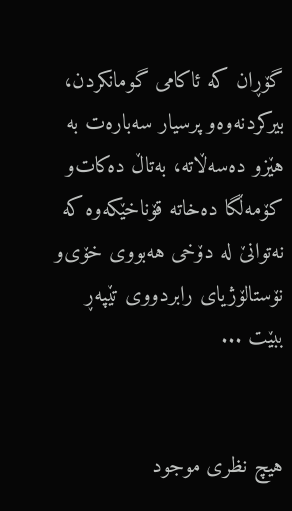گۆڕان كه‌ ئاكامی گومانكردن، بیركردنه‌وه‌‌و پرسیار سه‌باره‌ت به‌ هێز‌و ده‌سه‌ڵاته‌، به‌تاڵ ده‌كات‌و كۆمه‌ڵگا ده‌خاته‌ قۆناخێكه‌وه‌ كه‌ نه‌توانێ‌ له‌ دۆخی هه‌بووی خۆی‌و نۆستالۆژیای‌ رابردووی‌ تێپه‌ڕ ببێت ...


هیچ نظری موجود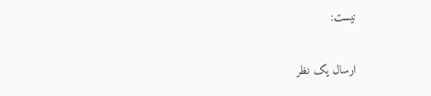نیست:

ارسال یک نظر